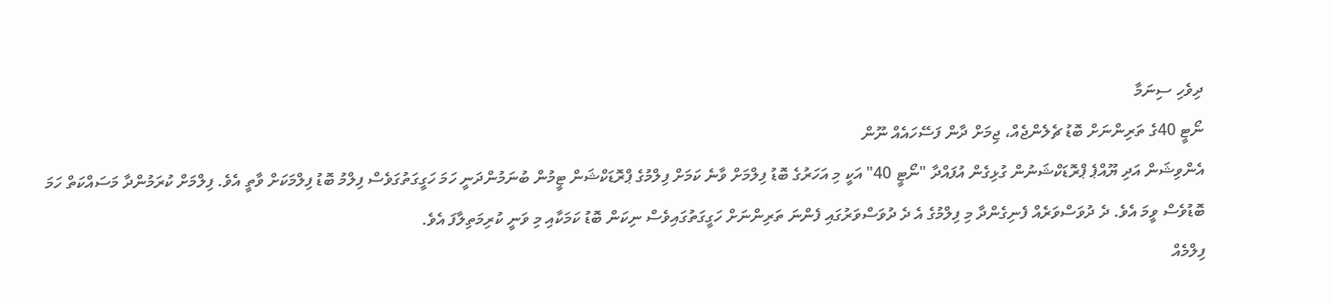ދިވެހި ސިނަމާ
ނޯޓީ 40ގެ ތަރިންނަށް ބޮޑު ޗެލެންޖެއް، ޖިމަށް ދާން ފަސޭހައެއް ނޫން
އެންވިޝަން އަދި ޔޫއްޕެ ޕްރޮޑަކްޝަނުން ގުޅިގެން އުފައްދާ "ނޯޓީ 40" އަކީ މި އަހަރުގެ ބޮޑު ފިލްމަށް ވާނެ ކަމަށް ފިލްމުގެ ޕްރޮޑަކްޝަން ޓީމުން ބުނަމުންދަނީ ހަމަ ހަގީގަތުގަވެސް ފިލްމު ބޮޑު ފިލްމަކަށް ވާތީ އެވެ. ފިލްމަށް ކުރަމުންދާ މަސައްކަތް ހަމަ ބޮޑުވެސް ވީމަ އެވެ. ދެ ދުވަސްވަރެއް ފެނިގެންދާ މި ފިލްމުގެ އެ ދެ ދުވަސްވަރުގައި ފެންނަ ތަރިންނަށް ހަގީގަތުގައިވެސް ނިކަން ބޮޑު ކަމަކާއި މި ވަނީ ކުރިމަތިލާފަ އެވެ.
ފިލްމެއް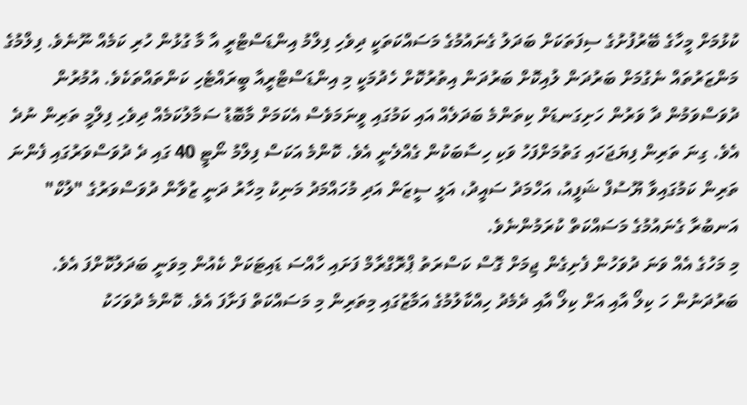ކުޅުމަށް މީހާގެ ބޭރުފުށުގެ ސިފަތަކަށް ބަދަލު ގެނައުމުގެ މަސައްކަތަކީ ދިވެހި ފިލްމު އިންޑަސްޓްރީ އާ މާ ގުޅުން ހުރި ކަމެއް ނޫނެވެ. ފިލްމުގެ މަންޒަރުތައް ނެގުމަށް ބަރުދަން ލުއިކޮށް ބަރުދަން އިތުރުކޮށް ހެދުމަކީ މި އިންޑަސްޓްރީއާ ބީރައްޓެހި ކަންތައްތަކެވެ. އުމުރުން ދުވަސްވަމުން ދާ ވަރުން ހަށިގަނޑަށް ކިތަންމެ ބަދަލެއް އައި ކަމުގައި ވީނަމަވެސް އެކަމަށް މާބޮޑު ސަމާލުކަމެއް ދިވެހި ފިލްމީ ތަރިން ނުދެ އެވެ. ގިނަ ތަރިން ފިޔަޖަހައި ގަތުމަށްފަހު ވަކި ހިސާބަކުން ގެއްލެނީ އެވެ. ކޮންމެ އަކަސް ފިލްމު ނޯޓީ 40 ގައި ދެ ދުވަސްވަރުގައި ފެންނަ ތަރިން ކަމުގައިވާ ޔޫސުފް ޝަފީއު، އަހްމަދު ސައީދު، އަލީ ސީޒަން އަދި މުހައްމަދު މަނިކު މިހާރު ދަނީ ޒުވާން ދުވަސްވަރުގެ "ލުކް" އަނބުރާ ގެނައުމުގެ މަސައްކަތް ކުރަމުންނެވެ.
މި މަހުގެ އެއް ވަނަ ދުވަހުން ފެށިގެން ޖިމަށް ގޮސް ކަސްރަތު ޕްރޮގްރާމް ފަށައި ހާއްސަ ޑައިޓަކަށް ކެއުން މިވަނީ ބަދަލުކޮށްފަ އެވެ. ބަރުދަނުން ހަ ކިލޯ އާއި އަށް ކިލޯ އާއި ދެމެދު ހިއްކާލުމުގެ އަމާޒުގައި މިތަރިން މި މަސައްކަތް ފަށާފަ އެވެ. ކޮންމެ ދުވަހަކު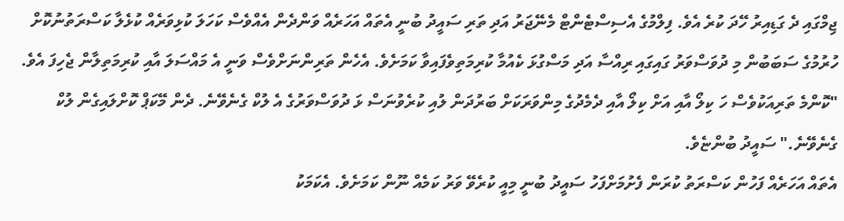ޖިމްގައި ދެ ގަޑިއިރު ހޭދަ ކުރެ އެވެ. ފިލްމުގެ އެސިސްޓެންޓް މެނޭޖަރު އަދި ތަރި ސައީދު ބުނީ އެތައް އަހަރެއް ވަންދެން އެއްވެސް ކަހަލަ ކުޅިވަރެއް ކުޅެލާ ކަސްރަތުނުކޮށް ހުރުމުގެ ސަބަބުން މި ދުވަސްވަރު ގައިގައި ރިއްސާ އަދި މަސްގުޅަ ކެއުމާ ކުރިމަތިވެފައިވާ ކަމަށެވެ. އެހެން ތަރިންނަށްވެސް ވަނީ އެ މައްސަލަ އާއި ކުރިމަތިލާން ޖެހިފަ އެވެ.
"ކޮންމެ ތަރިއަކުވެސް ހަ ކިލޯ އާއި އަށް ކިލޯ އާއި ދެމެދުގެ މިންވަރަކަށް ބަރުދަން ލުއި ކުރެވުނަސް ޅަ ދުވަސްވަރުގެ އެ ލުކް ގެނެވޭނެ. ދެން މޭކަޕް ކޮށްލައިގެން ލުކް ގެނެވޭނެ." ސައީދު ބުންޏެވެ.
އެތައް އަހަރެއް ފަހުން ކަސްރަތު ކުރަން ފެށުމަށްފަހު ސައީދު ބުނީ މިއީ ކުރެވޭ ވަރު ކަމެއް ނޫން ކަމަށެވެ. އެކަމަކު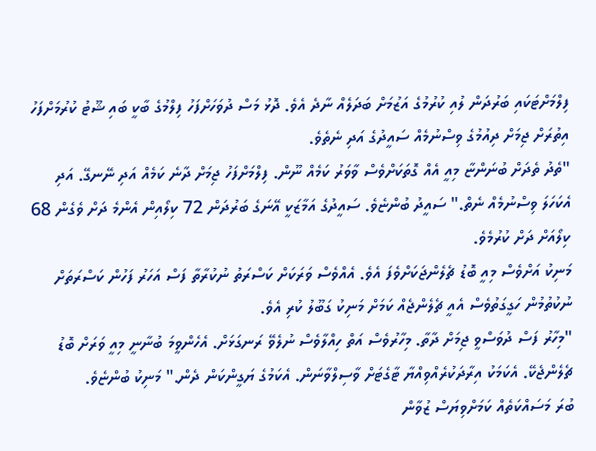ފިލްމަށްޓަކައި ބަރުދަން ލުއި ކުރުމުގެ އަޒުމަށް ބަދަލެއް ނާދެ އެވެ. ދޮޅު މަސް ދުވަހަށްފަހު ފިލްމުގެ ބާކީ ބައި ޝޫޓު ކުރުމަށްފަހު އިތުރަށް ޖިމަށް ދިއުމުގެ ވިސްނުމެއް ސައީދުގެ އަދި ނެތެވެ.
"ތެދު ތެދަށް ބުނަންޏާ މިއީ އެއް ގޮތަކަށްވެސް ވާވަރު ކަމެއް ނޫން. ފިލްމަށްފަހު ޖިމަށް ދާނެ ކަމެއް އަދި ނޭނގޭ. އަދި އެކަހަލަ ވިސްނުމެއް ނެތް." ސައީދު ބުންޏެވެ. ސައީދުގެ އަމާޒަކީ އޭނަގެ ބަރުދަން 72 ކިލޯއިން އެންމެ ދަށް ވެގެން 68 ކިލޯއަށް ދަށް ކުރުމެވެ.
މަނިކު އަށްވެސް މިއީ ބޮޑު ޗެލެންޖަކަށްވެފަ އެވެ. އެއްވެސް ވަރަކަށް ކަސްރަތު ނުކުރާތާ ފަސް އަހަރު ފަހުން ކަސްރަތަށް ނުކުތުމުން ހަގީގަތުވެސް އެއީ ޗެލެންޖެއް ކަމަށް މަނިކު ގަބޫލު ކުރި އެވެ.
"މިހާރު ފަސް ދުވަސްވީ ޖިމަށް ދާތާ. މިހާރުވެސް އަތް ހިއްލާވެސް ނުލެވޭ ރަނގަޅަށް. އެހެންވީމަ ބުނާނީ މިއީ ވަރަށް ބޮޑު ޗެލެންޖެކޭ. އެކަމަކު އިރާދަކުރެއްވިއްޔާ ޓާގެޓަށް ވާސިލްވާނަން. އެކަމުގެ ޔަގީންކަން ދެން." މަނިކު ބުންޏެވެ.
ބުރަ މަސައްކަތެއް ކަމަށްވިޔަސް ޒުވާން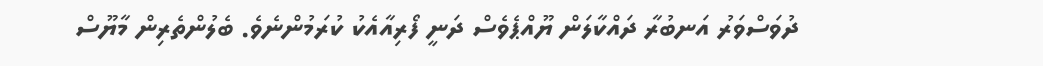ދުވަސްވަރު އަނބުރާ ދައްކާލަން ޔޫއްޕެވެސް ދަނީ ފޯރިއާއެކު ކުރަމުންނެވެ. ބެލުންތެރިން މާޔޫސް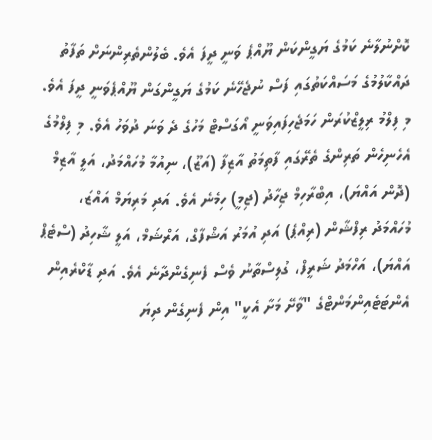ކޮށްނުލާނެ ކަމުގެ ޔަގީންކަން ޔޫއްޕެ ވަނީ ދީފަ އެވެ. ބެލުންތެރިންނަށް ތަފާތު ދައްކާލުމުގެ މަސައްކަތުގައި ފަސް ނުޖެހޭނެ ކަމުގެ ޔަގީންގަން ޔޫއްޕެވަނީ ދީފަ އެވެ.
މި ފިލްމު ރިލީޒްކުރަން ހަމަޖެހިފައިވަނީ އޯގަސްޓް މަހުގެ ދެ ވަނަ ދުވަހު އެވެ. މި ފިލްމުގެ އެހެނިހެން ތަރިންގެ ތެރޭގައި ފާތިމަތު އާޒިފާ (އަޒޫ)، ނިއުމާ މުހައްމަދު، އަލީ އާޒިމް (ދޮން އައްޔަ)، އިބްރާހިމް ޖިހާދު (ޖިމީ) ހިމެނެ އެވެ. އަދި މަރިޔަމް އައްޒަ، މުހައްމަދު ރިފްޝާން (ރިއްޕެ) އަދި އުމަރު އަޝްފާގް، އަރްޝަމް، އަލީ ޝާހިދު (ސްޓެޕް އައްޔަ)، އަހްމަދު ޝަރީފް، ގުލިސްތާނު ވެސް ފެނިގެންދާނެ އެވެ. އަދި ޑާކްރެއިން އެންޓަޓެއިންމަންޓްގެ "ވާށޭ މަށާ އެކީ" އިން ފެނިގެން ދިޔަ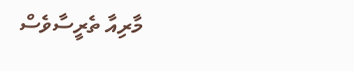މާރިއާ ތެރީސާވެސް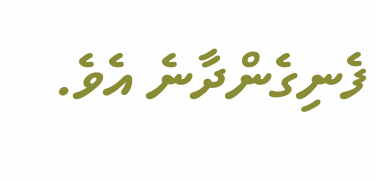ފެނިގެންދާނެ އެވެ.